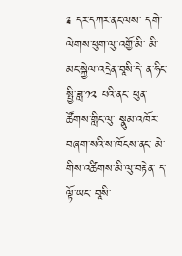༉ དར་དཀར་ནང་ལས་ དགེ་ལེགས་ཕུག་ལུ་འགྱོ་མི་ མི་མང་སྐྱེལ་འདྲེན་བཱསི་དེ་ ན་ཧིང་སྤྱི་ཟླ་༡༢ པའི་ནང་ ཕུན་ཚོགས་གླིང་ལུ་ སྣུམ་འཁོར་བཞག་སའི་ས་ཁོངས་ནང་ མེ་གིས་འཚིགས་མི་ལུ་བརྟེན་ ད་ལྟོ་ཡང་ བཱསི་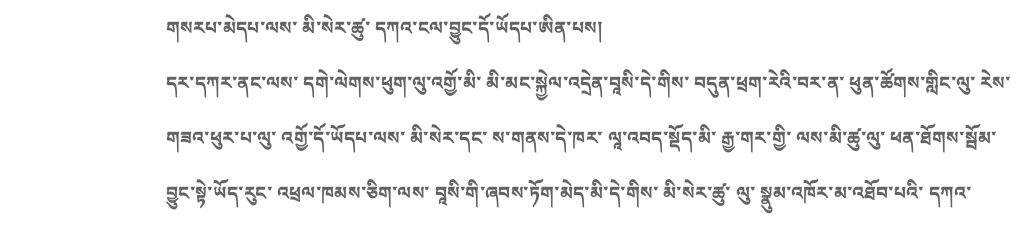གསརཔ་མེདཔ་ལས་ མི་སེར་ཚུ་ དཀའ་ངལ་བྱུང་དོ་ཡོདཔ་ཨིན་པས།
དར་དཀར་ནང་ལས་ དགེ་ལེགས་ཕུག་ལུ་འགྱོ་མི་ མི་མང་སྐྱེལ་འདྲེན་བཱསི་དེ་གིས་ བདུན་ཕྲག་རེའི་བར་ན་ ཕུན་ཚོགས་གླིང་ལུ་ རེས་གཟའ་ཕུར་པ་ལུ་ འགྱོ་དོ་ཡོདཔ་ལས་ མི་སེར་དང་ ས་གནས་དེ་ཁར་ ལཱ་འབད་སྡོད་མི་ རྒྱ་གར་གྱི་ ལས་མི་ཚུ་ལུ་ ཕན་ཐོགས་སྦོམ་བྱུང་སྟེ་ཡོད་རུང་ འཕྲལ་ཁམས་ཅིག་ལས་ བཱསི་གི་ཞབས་ཏོག་མེད་མི་དེ་གིས་ མི་སེར་ཚུ་ ལུ་ སྣུམ་འཁོར་མ་འཐོབ་པའི་ དཀའ་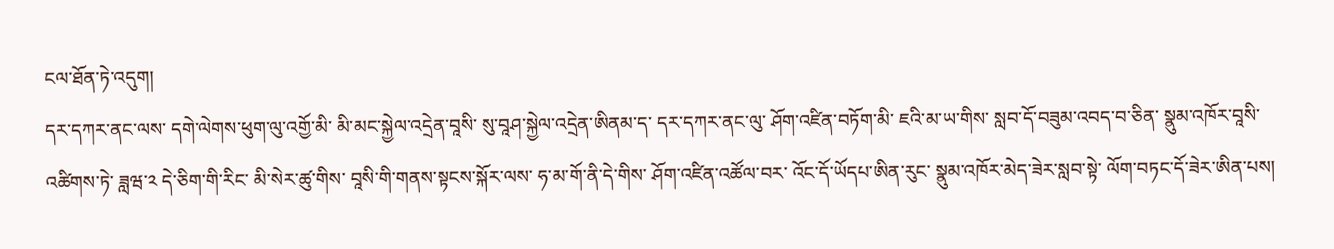ངལ་ཐོན་ཏེ་འདུག།
དར་དཀར་ནང་ལས་ དགེ་ལེགས་ཕུག་ལུ་འགྱོ་མི་ མི་མང་སྐྱེལ་འདྲེན་བཱསི་ སུ་བཱཤ་སྐྱེལ་འདྲེན་ཨིནམ་ད་ དར་དཀར་ནང་ལུ་ ཤོག་འཛིན་བཏོག་མི་ ཇའི་མ་ཡ་གིས་ སླབ་དོ་བཟུམ་འབད་བ་ཅིན་ སྣུམ་འཁོར་བཱསི་འཚིགས་ཏེ་ ཟླཝ་༢ དེ་ཅིག་གི་རིང་ མི་སེར་ཚུ་གིས་ བཱསི་གི་གནས་སྟངས་སྐོར་ལས་ ཧ་མ་གོ་ནི་དེ་གིས་ ཤོག་འཛིན་འཚོལ་བར་ འོང་དོ་ཡོདཔ་ཨིན་རུང་ སྣུམ་འཁོར་མེད་ཟེར་སླབ་སྟེ་ ལོག་བཏང་དོ་ཟེར་ཨིན་པས།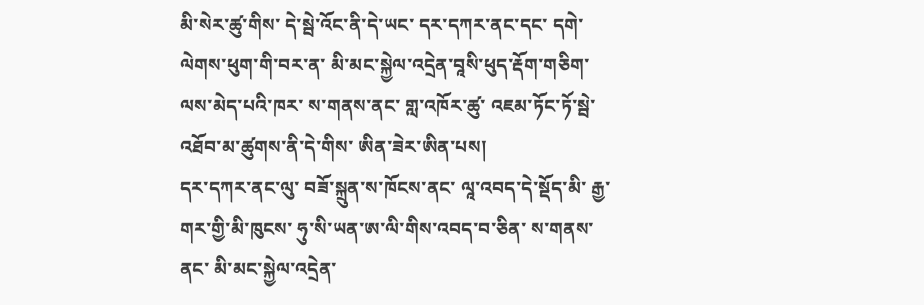མི་སེར་ཚུ་གིས་ དེ་སྦེ་འོང་ནི་དེ་ཡང་ དར་དཀར་ནང་དང་ དགེ་ལེགས་ཕུག་གི་བར་ན་ མི་མང་སྐྱེལ་འདྲེན་བཱསི་ཕུད་རྡོག་གཅིག་ལས་མེད་པའི་ཁར་ ས་གནས་ནང་ གླ་འཁོར་ཚུ་ འཇམ་ཏོང་ཏོ་སྦེ་ འཐོབ་མ་ཚུགས་ནི་དེ་གིས་ ཨིན་ཟེར་ཨིན་པས།
དར་དཀར་ནང་ལུ་ བཟོ་སྐྲུན་ས་ཁོངས་ནང་ ལཱ་འབད་དེ་སྡོད་མི་ རྒྱ་གར་གྱི་མི་ཁུངས་ ཧུ་སི་ཡན་ཨ་ལི་གིས་འབད་བ་ཅིན་ ས་གནས་ནང་ མི་མང་སྐྱེལ་འདྲེན་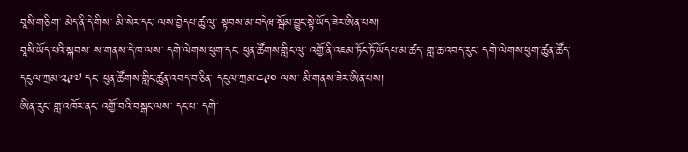བཱསི་གཅིག་ མེད་ནི་དེ་གིས་ མི་སེར་དང་ ལས་བྱེདཔ་ཚུ་ལུ་ སྟབས་མ་བདེཝ་སྦོམ་བྱུང་སྟེ་ཡོད་ཟེར་ཨིན་པས།
བཱསི་ཡོད་པའི་སྐབས་ ས་གནས་དེ་ཁ་ལས་ དགེ་ལེགས་ཕུག་དང་ ཕུན་ཚོགས་གླིང་ལུ་ འགྱོ་ནི་འཇམ་ཏོང་ཏོ་ཡོདཔ་མ་ཚད་ གླ་ཆ་འབད་རུང་ དགེ་ལེགས་ཕུག་ཚུན་ཚོད་ དངུལ་ཀྲམ་༢༩༧ དང་ ཕུན་ཚོགས་གླིང་ཚུན་འབད་བ་ཅིན་ དངུལ་ཀྲམ་༤༩༠ ལས་ མི་གནས་ཟེར་ཨིན་པས།
ཨིན་རུང་ གླ་འཁོར་ནང་ འགྱོ་བའི་བསྒང་ལས་ དང་པ་ དགེ་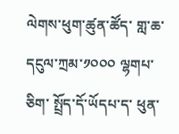ལེགས་ཕུག་ཚུན་ཚོད་ གླ་ཆ་དངུལ་ཀྲམ་༡༠༠༠ ལྷགཔ་ཅིག་ སྤྲོད་དོ་ཡོདཔ་ད་ ཕུན་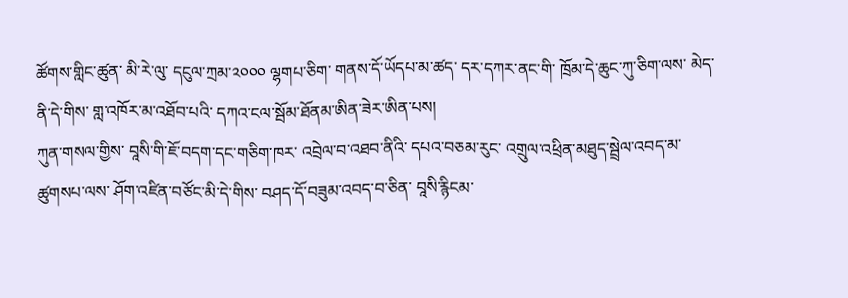ཚོགས་གླིང་ཚུན་ མི་རེ་ལུ་ དངུལ་ཀྲམ་༢༠༠༠ ལྷགཔ་ཅིག་ གནས་དོ་ཡོདཔ་མ་ཚད་ དར་དཀར་ནང་གི་ ཁྲོམ་དེ་ཆུང་ཀུ་ཅིག་ལས་ མེད་ནི་དེ་གིས་ གླ་འཁོར་མ་འཐོབ་པའི་ དཀའ་ངལ་སྦོམ་ཐོནམ་ཨིན་ཟེར་ཨིན་པས།
ཀུན་གསལ་གྱིས་ བཱསི་གི་ཇོ་བདག་དང་གཅིག་ཁར་ འབྲེལ་བ་འཐབ་ནིའི་ དཔའ་བཅམ་རུང་ འགྲུལ་འཕྲིན་མཐུད་སྦྲེལ་འབད་མ་ཚུགསཔ་ལས་ ཤོག་འཛིན་བཙོང་མི་དེ་གིས་ བཤད་དོ་བཟུམ་འབད་བ་ཅིན་ བཱསི་རྙིངམ་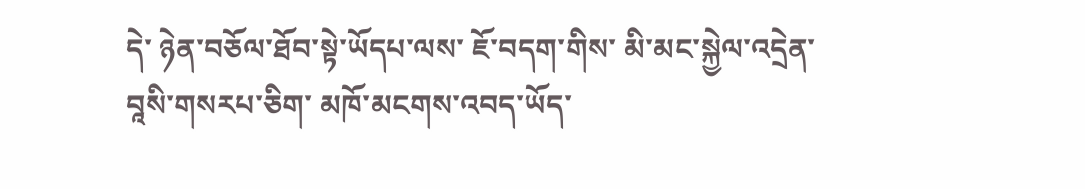དེ་ ཉེན་བཅོལ་ཐོབ་སྟེ་ཡོདཔ་ལས་ ཇོ་བདག་གིས་ མི་མང་སྐྱེལ་འདྲེན་བཱསི་གསརཔ་ཅིག་ མཁོ་མངགས་འབད་ཡོད་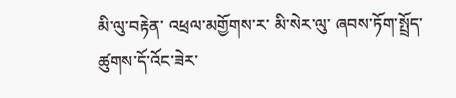མི་ལུ་བརྟེན་ འཕྲལ་མགྱོགས་ར་ མི་སེར་ལུ་ ཞབས་ཏོག་སྤྲོད་ཚུགས་དོ་འོང་ཟེར་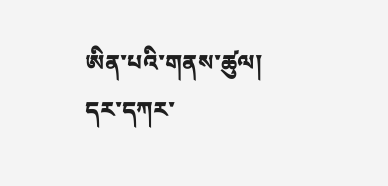ཨིན་པའི་གནས་ཚུལ།
དར་དཀར་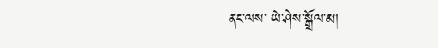ནང་ལས་ ཡེ་ཤེས་སྒྲོལ་མ།